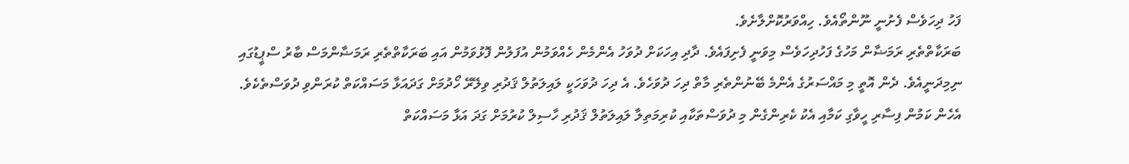ފަހު ދިހަވެސް ފެށުނީ ނޫންތޯއެވެ. ހިއްވަރުކޮށްލާށެވެ.
ބަރަކާތްތެރި ރަމަޟާން މަހުގެ ފަހުދިހަވެސް މިވަނީ ފެށިފައެވެ. ދާދި އިހަކަށް ދުވަހު އެންމެން ހެއްވަމުން އުފަލުން ފޮޅުވަމުން އައި ބަރަކާތްތެރި ރަމަޟާންމަސް ބާރު ސްޕީޑުގައި ނިމިދަނީއެވެ. ދެން އޮތީ މި މައްސަރުގެ އެންމެ ބޭނުންތެރި މާތް ދިހަ ދުވަހެވެ. އެ ދިހަ ދުވަހަކީ ލައިލަތުލް ޤަދުރި ވިލޭރޭ ހޯދުމަށް ގަދައަޅާ މަސައްކަތް ކުރަންވި ދުވަސްތެކެވެ.
އެހެން ކަމުން ފިސާރި ހީވާގި ކަމާއި އެކު ކެރިންގެން މި ދުވަސްތަކާއި ކުރިމަތިލާ ލައިލަތުލް ޤަދުރި ހާސިލް ކުރުމަށް ގަދަ އަޅާ މަސައްކަތް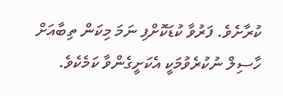ކުރާށެވެ. ފަރުވާ ކުޑަކޮށްފި ނަމަ މިކަން ތިބާއަށް ހާސިލް ނުކުރެވުމަކީ އެކަށީގެންވާ ކަމެކެވެ.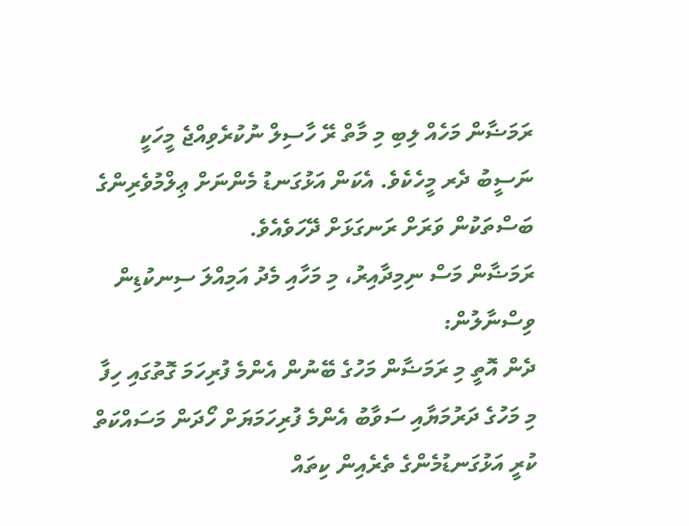ރަމަޟާން މަހެއް ލިބި މި މާތް ރޭ ހާސިލް ނުކުރެވިއްޖެ މީހަކީ ނަސީބު ދެރ މީހެކެވެ. އެކަން އަޅުގަނޑު މެންނަށް ޢިލްމުވެރިންގެ ބަސްތަކުން ވަރަށް ރަނގަޅަށް ދޭހަވެއެވެ.
ރަމަޟާން މަސް ނިމިދާއިރު، މި މަހާއި މެދު އަމިއްލަ ސިނކުޑިން ވިސްނާލުން:
ދެން އޮތީ މި ރަމަޟާން މަހުގެ ބޭނުން އެންމެ ފުރިހަމަ ގޮތުގައި ހިފާ މި މަހުގެ ދަރުމަޔާއި ސަވާބު އެންމެ ފުރިހަމަޔަށް ހޯދަން މަސައްކަތް ކުރީ އަޅުގަނޑުމެންގެ ތެރެއިން ކިތައް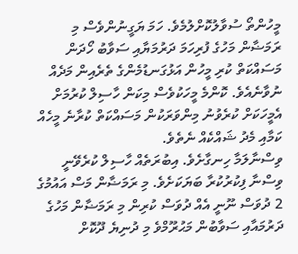މީހުންތޯ ސުވާލުކޮށްލުމެވެ. ހަމަ ޔަގީނުންވެސް މި ރަމަޟާން މަހުގެ ފުރިހަމަ ދަރުމަޔާއި ސަވާބު ހޯދަން މަސައްކަތް ކުރި މީހުން އަޅުގަނޑުމެންގެ ތެރެއިން މަދެއް ނުވާނެއެވެ. ކޮންމެ މީހަކުވެސް މިކަން ހާސިލް ކުރުމަށް އެމީހަކަށް ކުރެވުނު މިންވަރަކުން މަސައްކަތް ކުރާނެ މީހެއް ކަމާއި މެދު ޝައްކެއް ނެތެވެ.
ވިސްނާލަމާ ހިނގާށެވެ. އިބުރަތެއް ހާސިލް ކުރެވޭނީ ވިސްނާ ފިކުރުކުރާ ބަޔަކަށެވެ. މި ރަމަޟާން މަސް އައުމުގެ 2 ދުވަސް ނޫނީ އެއް ދުވަސް ކުރިން މި ރަމަޟާން މަހުގެ ދަރުމައާއި ސަވާބުން މަޙުރޫމްވެ މި ދުނިޔެ ދޫކޮށް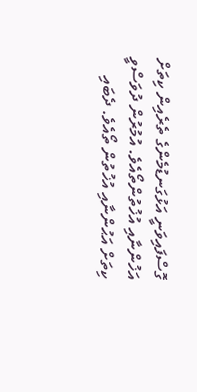ގޮސްފައިވަނީ އަޅުގަނޑުމެންގެ ތެރެއިން ކިތަށް އަޚުންނާއި އުޚުތުންތޯއެވެ. އުމުރުން ދުވަސްވީ ކިތަށް އަޙުންނާއި އުޚުތުން ތޯއެވެ. ދެބައި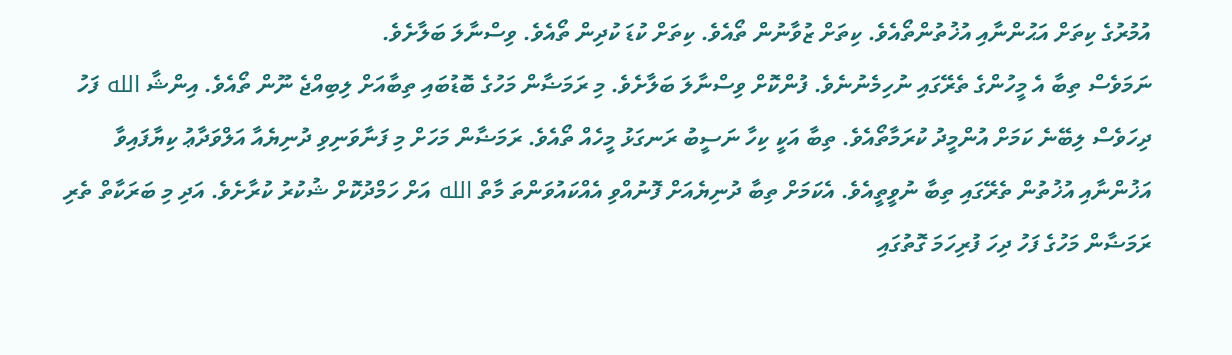އުމުރުގެ ކިތަށް އަޙުންނާއި އުޚުތުންތޯއެވެ. ކިތަށް ޒުވާނުން ތޯއެވެ. ކިތަށް ކުޑަ ކުދިން ތޯއެވެ. ވިސްނާލަ ބަލާށެވެ.
ނަމަވެސް ތިބާ އެ މީހުންގެ ތެރޭގައި ނުހިމެނުނެވެ. ފުންކޮށް ވިސްނާލަ ބަލާށެވެ. މި ރަމަޟާން މަހުގެ ބޮޑުބައި ތިބާއަށް ލިބިއްޖެ ނޫން ތޯއެވެ. އިންޝާ الله ފަހު ދިހަވެސް ލިބޭނެ ކަމަށް އުންމީދު ކުރަމާތޯއެވެ. ތިބާ އަކީ ކިހާ ނަސީބު ރަނގަޅު މީހެއް ތޯއެވެ. ރަމަޟާން މަހަށް މި ފަނާވަނިވި ދުނިޔެއާ އަލްވަދާޢު ކިޔާފައިވާ އަޚުންނާއި އުޚުތުން ތެރޭގައި ތިބާ ނުވީތީއެވެ. އެކަމަށް ތިބާ ދުނިޔެއަށް ފޮނުއްވި އެއްކައުވަންތަ މާތް الله އަށް ހަމްދުކޮށް ޝުކުރު ކުރާށެވެ. އަދި މި ބަރަކާތް ތެރި ރަމަޟާން މަހުގެ ފަހު ދިހަ ފުރިހަމަ ގޮތުގައި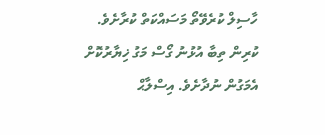ހާސިލް ކުރެވޭތޯ މަސައްކަތް ކުރާށެވެ. ކުރިން ތިބާ އުޅުނު ގޯސް މަގު ޚިޔާރުކޮށް އެމަގުން ނުދާށެވެ. އިސްލާޙް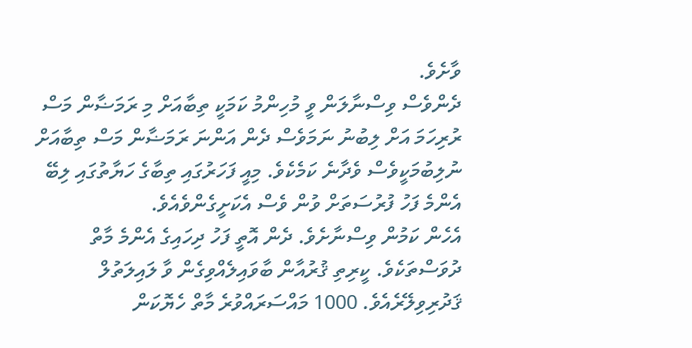ވާށެވެ.
ދެންވެސް ވިސްނާލަން ވީ މުހިންމު ކަމަކީ ތިބާއަށް މި ރަމަޟާން މަސް ރުރިހަމަ އަށް ލިބުނު ނަމަވެސް ދެން އަންނަ ރަމަޟާން މަސް ތިބާއަށް ނުލިބުމަކީވެސް ވެދާނެ ކަމެކެވެ. މިއީ ފަހަރުގައި ތިބާގެ ހަޔާތުގައި ލިބޭ އެންމެ ފަހު ފުރުސަތަށް ވުން ވެސް އެކަށީގެންވެއެވެ.
އެހެން ކަމުން ވިސްނާށެވެ. ދެން އޮތީ ފަހު ދިހައިގެ އެންމެ މާތް ދުވަސްތަކެވެ. ކީރިތި ޤުރުއާން ބާވައިލެއްވިގެން ވާ ލައިލަތުލް ޤަދުރިވިލޭރެއެވެ. 1000 މައްސަރައްވުރެ މާތް ހެޔޮކަން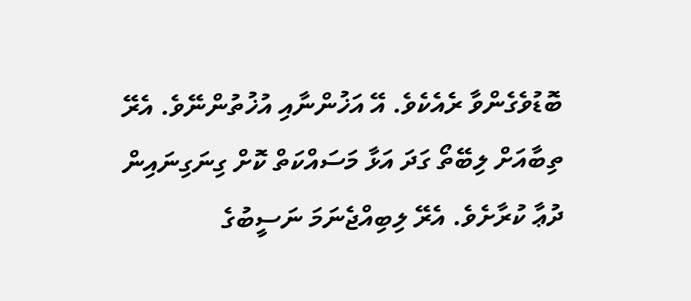ބޮޑުވެގެންވާ ރެއެކެވެ. އޭ އަޚުންނާއި އުޚުތުންނޭވެ. އެރޭ ތިބާއަށް ލިބޭތޯ ގަދަ އަޅާ މަސައްކަތް ކޮށް ގިނަގިނައިން ދުޢާ ކުރާށެވެ. އެރޭ ލިބިއްޖެނަމަ ނަސީބުގެ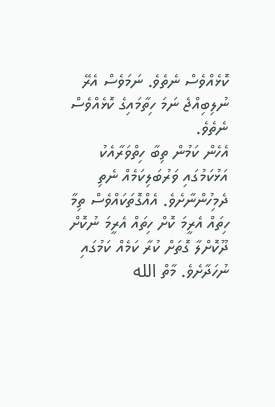ކޮޅެއްވެސް ނެތެވެ. ނަމަވެސް އެރޭ ނުލިބިއްޖެ ނަމަ ހިތާމައިގެ ކޮޅެއްވެސް ނެތެވެ.
އެހެން ކަމުން ތިބާ ހިތްވަރާއެކު އަޅުކަމުގައި ވަރުބަލިކަމެއް ނެތި ދެމިހުންނާށެވެ. އެއްގޮތަކައްވެސް ތިމާ ހިތައް އެރީމަ ކޮށް ހިތައް އެރީމަ ނުކޮށް ދޫކޮށްލާ ގޮތަށް ކުރާ ކަމެއް ކަމުގައި ނުހަދާށެވެ. މާތް الله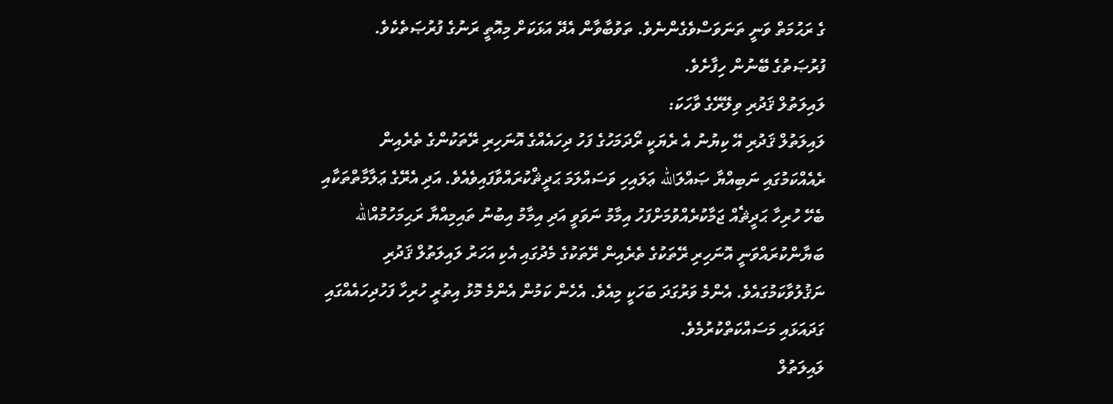ގެ ރަޙުމަތް ވަނީ ތަނަވަސްވެގެންނެވެ. ތަވުބާވާން އެދޭ އަޅަކަށް މިއޮތީ ރަނުގެ ފުރުޞަތެކެވެ. ފުރުޞަތުގެ ބޭނުން ހިފާށެވެ.
ލައިލަތުލް ޤަދުރި ވިލޭރޭގެ ވާހަކަ:
ލައިލަތުލް ޤަދުރި އޭ ކިޔުނު އެ ރެޔަކީ ރޯދަމަހުގެ ފަހު ދިހައެއްގެ އޮނަހިރި ރޭތަކުންގެ ތެރެއިން ރެއެއްކަމުގައި ނަބިއްޔާ ޞައްލަالله ޢަލައިހި ވަސައްލަމަ ޙަދީޘްކުރައްވާފައިވެއެވެ. އަދި އެރޭގެ ޢަލާމާތްތަކާއި ބެހޭ ހުރިހާ ޙަދީޘެއް ޖަމާކުރެއްވުމަށްފަހު އިމާމު ނަވަވީ އަދި އިމާމު އިބުނު ތައިމިއްޔާ ރަޙިމަހުމުއްالله ބަޔާންކުރައްވަނީ އޮނަހިރި ރޭތަކުގެ ތެރެއިން ރޭތަކުގެ މެދުގައި އެކި އަހަރު ލައިލަތުލް ޤަދުރި ނަޤުލުވާކަމުގައެވެ. އެންމެ ވަރުގަދަ ބަހަކީ މިއެވެ. އެހެން ކަމުން އެންމެ މޮޅު އިތުރީ ހުރިހާ ފަހުދިހައެއްގައި ގަދައަޅައި މަސައްކަތްކުރުމެވެ.
ލައިލަތުލް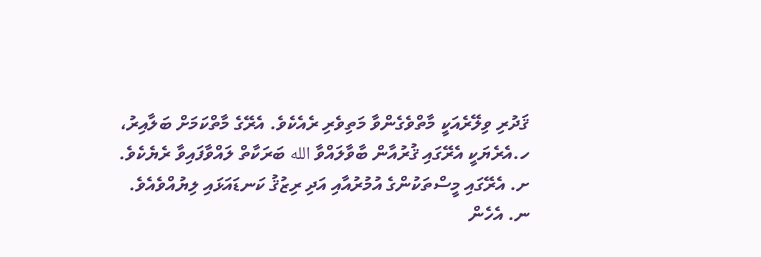ޤަދުރި ވިލޭރެއަކީ މާތްވެގެންވާ މަތިވެރި ރެއެކެވެ. އެރޭގެ މާތްކަމަށް ބަލާއިރު،
ހ.އެރެޔަކީ އެރޭގައި ޤުރުއާން ބާވާލައްވާ الله ބަރަކާތް ލައްވާފައިވާ ރެޔެކެވެ.
ށ. އެރޭގައި މީސްތަކުންގެ އުމުރުއާއި އަދި ރިޒުޤު ކަނޑައަޅައި ލިޔުއްވެއެވެ.
ނ. އެހެން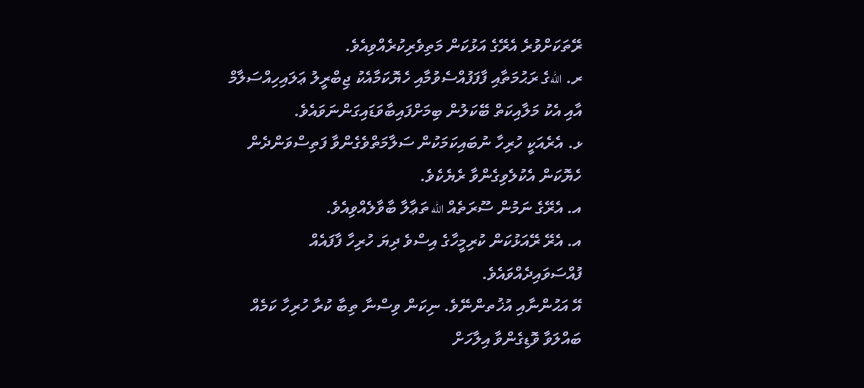ރޭތަކަށްވުރެ އެރޭގެ އަޅުކަން މަތިވެރިކުރެއްވިއެވެ.
ރ. اللهގެ ރަޙުމަތާއި ފާފަފުއްސެވުމާއި ހެޔޮކަމާއެކު ޖިބްރީލު ޢަލައިހިއްސަލާމް އާއި އެކު މަލާއިކަތް ބޭކަލުން ބިމަށްފައިބާވަޑައިގަންނަވައެވެ.
ޅ. އެރެއަކީ ހުރިހާ ނުބައިކަމަކުން ސަލާމަތްވެގެންވާ ފަތިސްވަންދެން ހެޔޮކަން އެކުލެވިގެންވާ ރެޔެކެވެ.
އ. އެރޭގެ ނަމުން ސޫރަތެއް الله ތަޢާލާ ބާވާލެއްވިއެވެ.
އ. އެރޭ ރޭއަޅުކަން ކުރިމީހާގެ އިސްވެ ދިޔަ ހުރިހާ ފާފައެއް ފުއްސަވައިދެއްވައެވެ.
އޭ އަޙުންނާއި އުޚުތންނޭވެ. ނިކަން ވިސްނާ ތިބާ ކުރާ ހުރިހާ ކަމެއް ބައްލަވާ ވޮޑިގެންވާ އިލާހަށް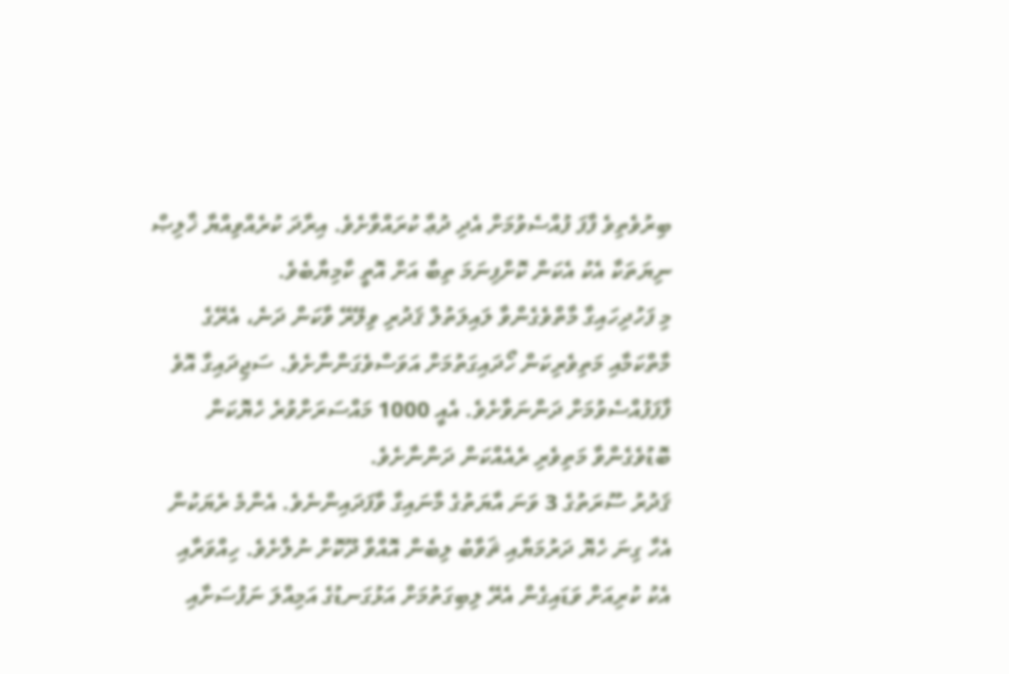ބިރުވެތިވެ ފާފަ ފުއްސެވުމަށް އެދި ދުޢާ ކުރައްވާށެވެ. އިރާދަ ކުރެއްވިއްޔާ ޚާލިޞް ނިޔަތަކާ އެކު އެކަން ކޮށްފިނަމަ ތިބާ އަށް އޮތީ ކާމިޔާބެވެ.
މި ފަހުދިހައިގާ މާތްވެގެންވާ ލައިލަތުލް ޤަދުރި ވިލޭރޭ ވާކަން ދަނެ، އެރޭގެ މާތްކަމާއި މަތިވެރިކަން ހޯދައިގަތުމަށް އަވަސްވެގަންނާށެވެ. ސަޖިދައިގާ އޮވެ ފާފަފުއްސެވުމަށް ދަންނަވާށެވެ. އެއީ 1000 މައްސަރަށްވުރެ ހެޔޮކަން ބޮޑުވެގެންވާ މަތިވެރި ރެއެއްކަން ދަންނާށެވެ.
ޤަދުރު ސޫރަތުގެ 3 ވަނަ އާޔަތުގެ މާނައިގާ ވާފަދައިންނެވެ. އެންމެ ރެޔަކުން އެހާ ގިނަ ހެޔޮ ދަރުމަޔާއި ޘަވާބު ލިބެން އޮއްވާ ދޫކޮށް ނުލާށެވެ. ހިއްވަރާއި އެކު ކުރިއަށް ވަޑައިގެން އެރޭ ލިބިގަތުމަށް އަޅުގަނޑުގެ އަމިއްލަ ނަފުސަށާއި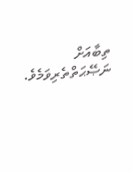ތިބާއަށް ނަޞޭޙަތްތެރިވަމެވެ.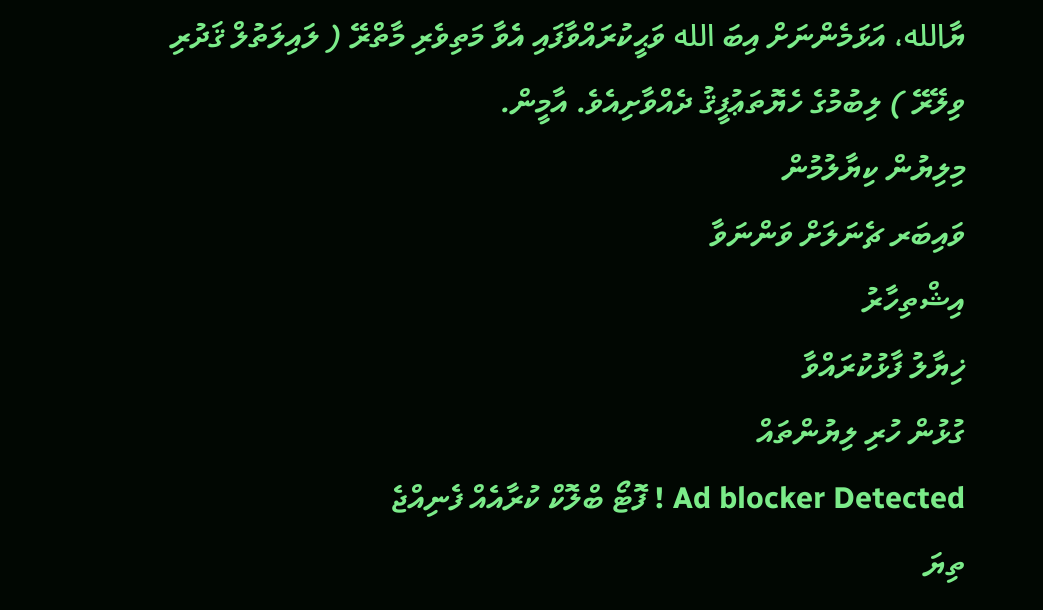ޔާالله، އަޅަމެންނަށް އިބަ الله ވަޙީކުރައްވާފައި އެވާ މަތިވެރި މާތްރޭ ( ލައިލަތުލް ޤަދުރި ވިލޭރޭ ) ލިބުމުގެ ހެޔޮތަޢުފީޤު ދެއްވާށިއެވެ. އާމީން.
މިލިޔުން ކިޔާލުމުން
ވައިބަރ ޗެނަލަށް ވަންނަވާ
އިޝްތިހާރު
ޚިޔާލު ފާޅުކުރައްވާ
ގުޅުން ހުރި ލިޔުންތައް
Ad blocker Detected ! ފޮޓޯ ބްލޮކް ކުރާއެއް ފެނިއްޖެ
ތިޔަ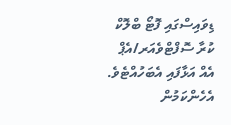ޑިވައިސްގައި ފޮޓޯ ބްލޮކް ކުރާ ސޮފްޓްވެއަރ/އެޕް އެއް އަޅާފައި އެބަހުއްޓެވެ. އެހެންކަމުން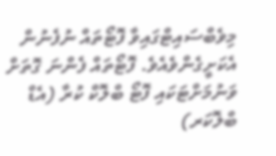މިވެބްސައިޓްގައިވާ ފޮޓޯތައް ނުފެނުން އެކަށީގެންވެއެވެ. ފޮޓޯތައް ފެންނަ ގޮތަށް ވަނުމަށްޓަކައި ފޮޓޯ ބްލޮކް ކުރާ (އެޑް ބްލޮކަރ)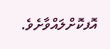އޮފކޮށްލައްވާށެވެ.